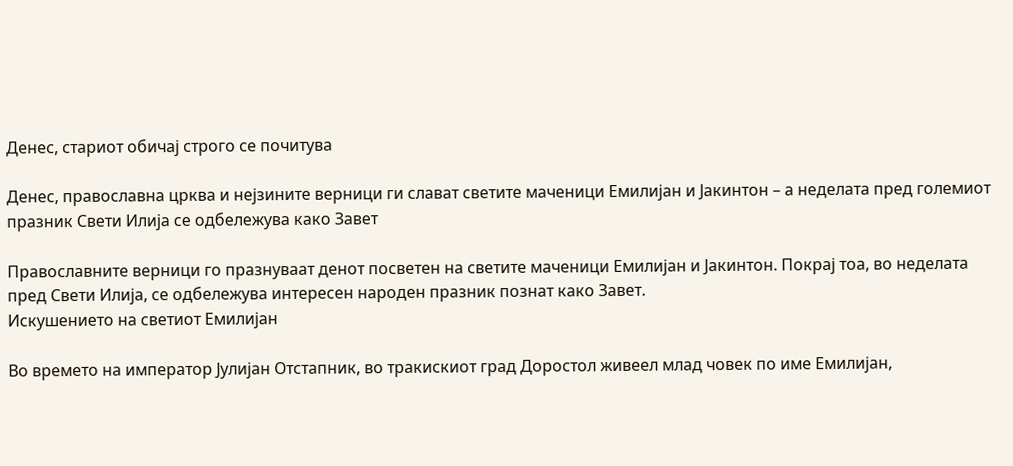Денес, стариот обичај строго се почитува

Денес, православна црква и нејзините верници ги слават светите маченици Емилијан и Јакинтон – а неделата пред големиот празник Свети Илија се одбележува како Завет

Православните верници го празнуваат денот посветен на светите маченици Емилијан и Јакинтон. Покрај тоа, во неделата пред Свети Илија, се одбележува интересен народен празник познат како Завет.
Искушението на светиот Емилијан

Во времето на император Јулијан Отстапник, во тракискиот град Доростол живеел млад човек по име Емилијан,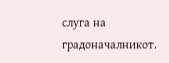слуга на градоначалникот.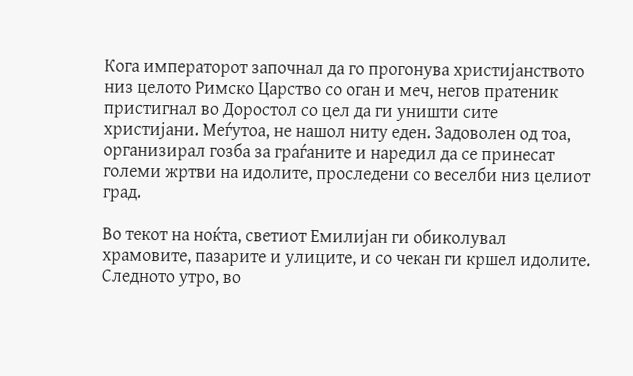Кога императорот започнал да го прогонува христијанството низ целото Римско Царство со оган и меч, негов пратеник пристигнал во Доростол со цел да ги уништи сите христијани. Меѓутоа, не нашол ниту еден. Задоволен од тоа, организирал гозба за граѓаните и наредил да се принесат големи жртви на идолите, проследени со веселби низ целиот град.

Во текот на ноќта, светиот Емилијан ги обиколувал храмовите, пазарите и улиците, и со чекан ги кршел идолите. Следното утро, во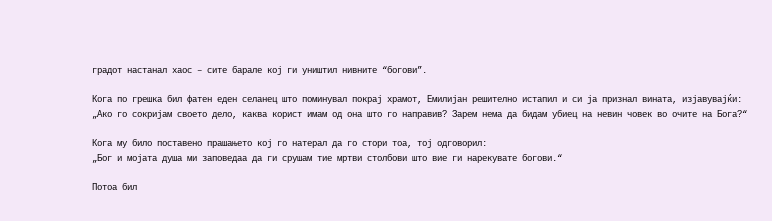градот настанал хаос – сите барале кој ги уништил нивните “богови”.

Кога по грешка бил фатен еден селанец што поминувал покрај храмот, Емилијан решително истапил и си ја признал вината, изјавувајќи:
„Ако го сокријам своето дело, каква корист имам од она што го направив? Зарем нема да бидам убиец на невин човек во очите на Бога?“

Кога му било поставено прашањето кој го натерал да го стори тоа, тој одговорил:
„Бог и мојата душа ми заповедаа да ги срушам тие мртви столбови што вие ги нарекувате богови.“

Потоа бил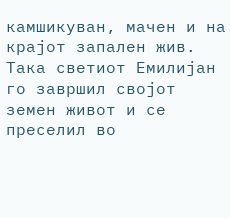камшикуван, мачен и на крајот запален жив. Така светиот Емилијан го завршил својот земен живот и се преселил во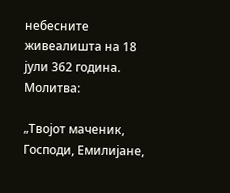небесните живеалишта на 18 јули 362 година.
Молитва:

„Твојот маченик, Господи, Емилијане,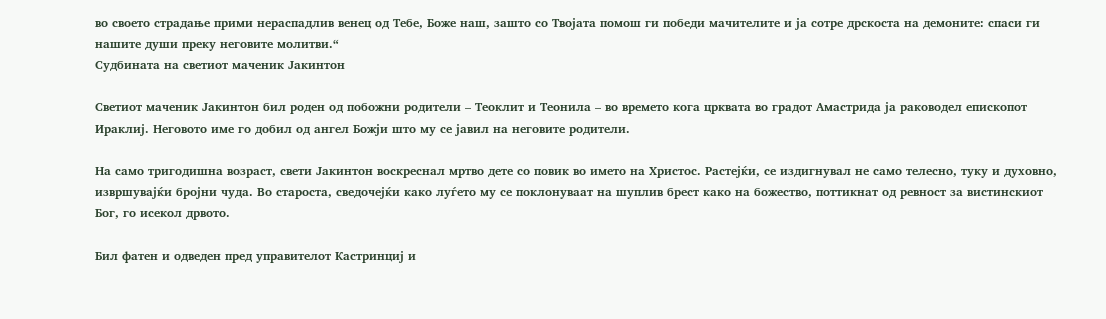во своето страдање прими нераспадлив венец од Тебе, Боже наш, зашто со Твојата помош ги победи мачителите и ја сотре дрскоста на демоните: спаси ги нашите души преку неговите молитви.“
Судбината на светиот маченик Јакинтон

Светиот маченик Јакинтон бил роден од побожни родители – Теоклит и Теонила – во времето кога црквата во градот Амастрида ја раководел епископот Ираклиј. Неговото име го добил од ангел Божји што му се јавил на неговите родители.

На само тригодишна возраст, свети Јакинтон воскреснал мртво дете со повик во името на Христос. Растејќи, се издигнувал не само телесно, туку и духовно, извршувајќи бројни чуда. Во староста, сведочејќи како луѓето му се поклонуваат на шуплив брест како на божество, поттикнат од ревност за вистинскиот Бог, го исекол дрвото.

Бил фатен и одведен пред управителот Кастринциј и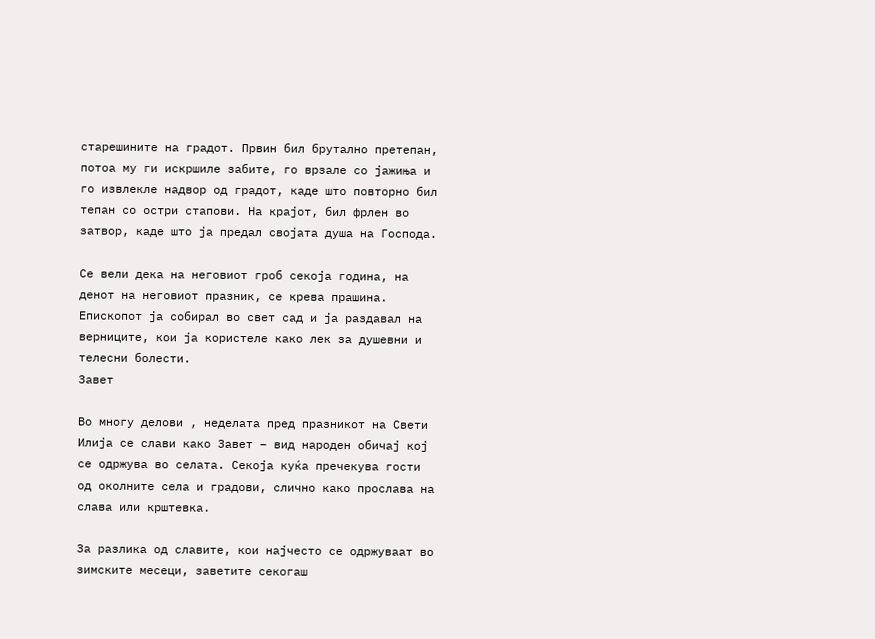старешините на градот. Првин бил брутално претепан, потоа му ги искршиле забите, го врзале со јажиња и го извлекле надвор од градот, каде што повторно бил тепан со остри стапови. На крајот, бил фрлен во затвор, каде што ја предал својата душа на Господа.

Се вели дека на неговиот гроб секоја година, на денот на неговиот празник, се крева прашина. Епископот ја собирал во свет сад и ја раздавал на верниците, кои ја користеле како лек за душевни и телесни болести.
Завет

Во многу делови , неделата пред празникот на Свети Илија се слави како Завет – вид народен обичај кој се одржува во селата. Секоја куќа пречекува гости од околните села и градови, слично како прослава на слава или крштевка.

За разлика од славите, кои најчесто се одржуваат во зимските месеци, заветите секогаш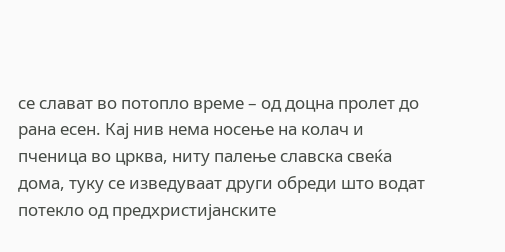се слават во потопло време – од доцна пролет до рана есен. Кај нив нема носење на колач и пченица во црква, ниту палење славска свеќа дома, туку се изведуваат други обреди што водат потекло од предхристијанските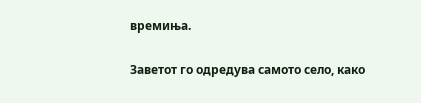времиња.

Заветот го одредува самото село, како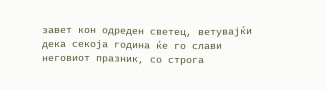завет кон одреден светец, ветувајќи дека секоја година ќе го слави неговиот празник, со строга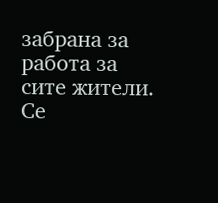забрана за работа за сите жители. Се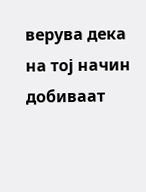верува дека на тој начин добиваат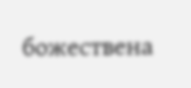божествена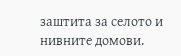заштита за селото и нивните домови.